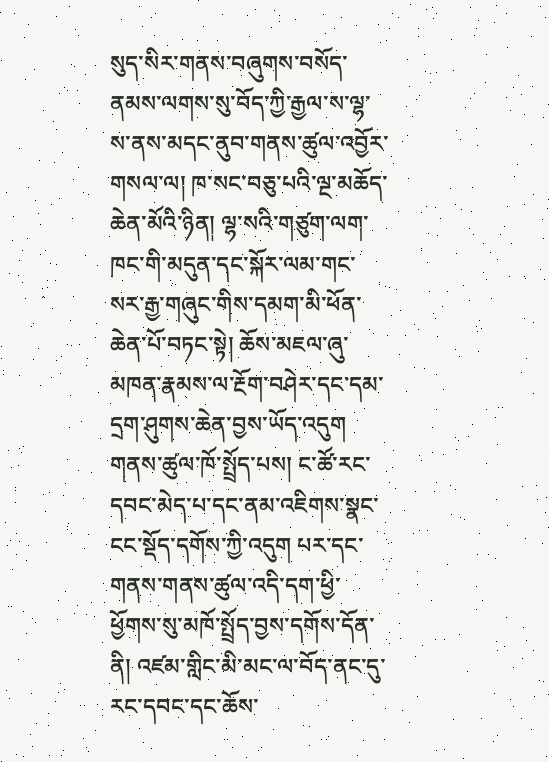སུད་སིར་གནས་བཞུགས་བསོད་ནམས་ལགས་སུ་བོད་ཀྱི་རྒྱལ་ས་ལྷ་ས་ནས་མདང་ནུབ་གནས་ཚུལ་འབྱོར་གསལ་ལ། ཁ་སང་བཅུ་པའི་ལྔ་མཆོད་ཆེན་མོའི་ཉིན། ལྷ་སའི་གཙུག་ལག་ཁང་གི་མདུན་དང་སྐོར་ལམ་གང་སར་རྒྱ་གཞུང་གིས་དམག་མི་ཕོན་ཆེན་པོ་བཏང་སྟེ། ཆོས་མཇལ་ཞུ་མཁན་རྣམས་ལ་རྔོག་བཤེར་དང་དམ་དྲག་ཤུགས་ཆེན་བྱས་ཡོད་འདུག གནས་ཚུལ་ཁོ་སྤྲོད་པས། ང་ཚོ་རང་དབང་མེད་པ་དང་ནམ་འཇིགས་སྣང་ངང་སྡོད་དགོས་ཀྱི་འདུག པར་དང་གནས་གནས་ཚུལ་འདི་དག་ཕྱི་ཕྱོགས་སུ་མཁོ་སྤྲོད་བྱས་དགོས་དོན་ནི། འཛམ་གླིང་མི་མང་ལ་བོད་ནང་དུ་རང་དབང་དང་ཆོས་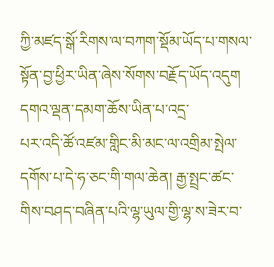ཀྱི་མཛད་སྒོ་རིགས་ལ་བཀག་སྡོམ་ཡོད་པ་གསལ་སྟོན་བྱ་ཕྱིར་ཡིན་ཞེས་སོགས་བརྗོད་ཡོད་འདུག
དགའ་ལྡན་དམག་ཆོས་ཡིན་པ་འདྲ་
པར་འདི་ཚོ་འཛམ་གླིང་མི་མང་ལ་འགྲིམ་སྤེལ་དགོས་པ་དེ་ཧ་ཅང་གི་གལ་ཆེན། རྒྱ་སྤྲང་ཚང་གིས་བཤད་བཞིན་པའི་ལྷ་ཡུལ་གྱི་ལྷ་ས་ཟེར་བ་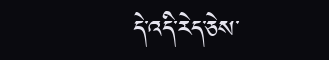དེ་འདི་རེད་ཅེས་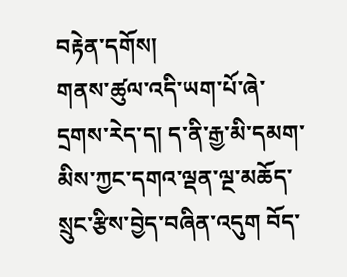བརྟེན་དགོས།
གནས་ཚུལ་འདི་ཡག་པོ་ཞེ་དྲགས་རེད་ད། ད་ནི་རྒྱ་མི་དམག་མིས་ཀྱང་དགའ་ལྡན་ལྔ་མཆོད་སྲུང་རྩིས་བྱེད་བཞིན་འདུག བོད་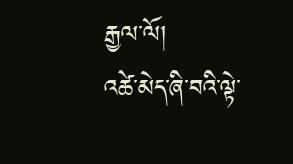རྒྱལ་ལོ།
འཚེ་མེད་ཞི་བའི་ལྟེ་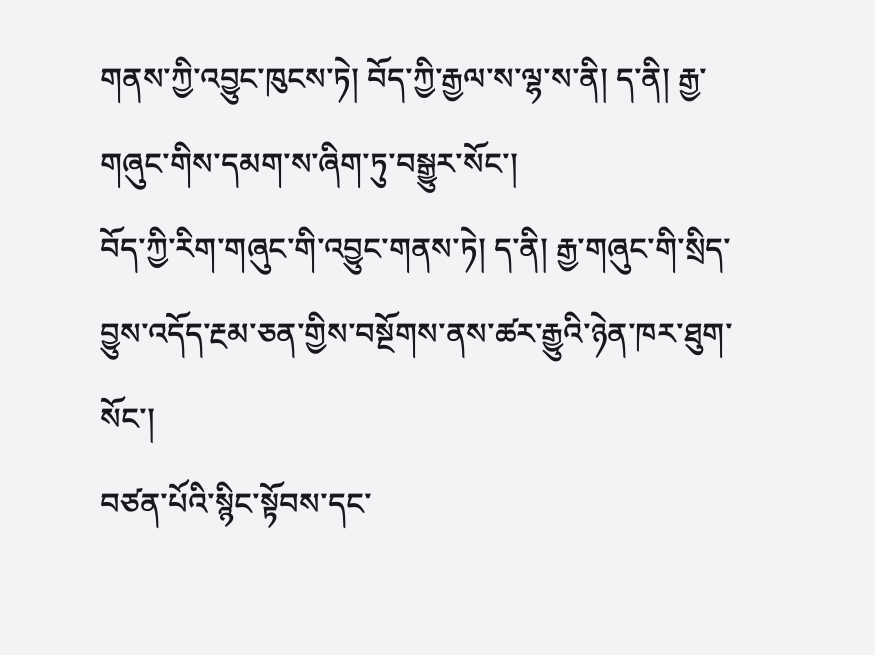གནས་ཀྱི་འབྱུང་ཁུངས་ཏེ། བོད་ཀྱི་རྒྱལ་ས་ལྷ་ས་ནི། ད་ནི། རྒྱ་གཞུང་གིས་དམག་ས་ཞིག་ཏུ་བསྒྱུར་སོང་།
བོད་ཀྱི་རིག་གཞུང་གི་འབྱུང་གནས་ཏེ། ད་ནི། རྒྱ་གཞུང་གི་སྲིད་བྱུས་འདོད་རྔམ་ཅན་གྱིས་བསྔོགས་ནས་ཚར་རྒྱུའི་ཉེན་ཁར་ཐུག་སོང་།
བཙན་པོའི་སྙིང་སྟོབས་དང་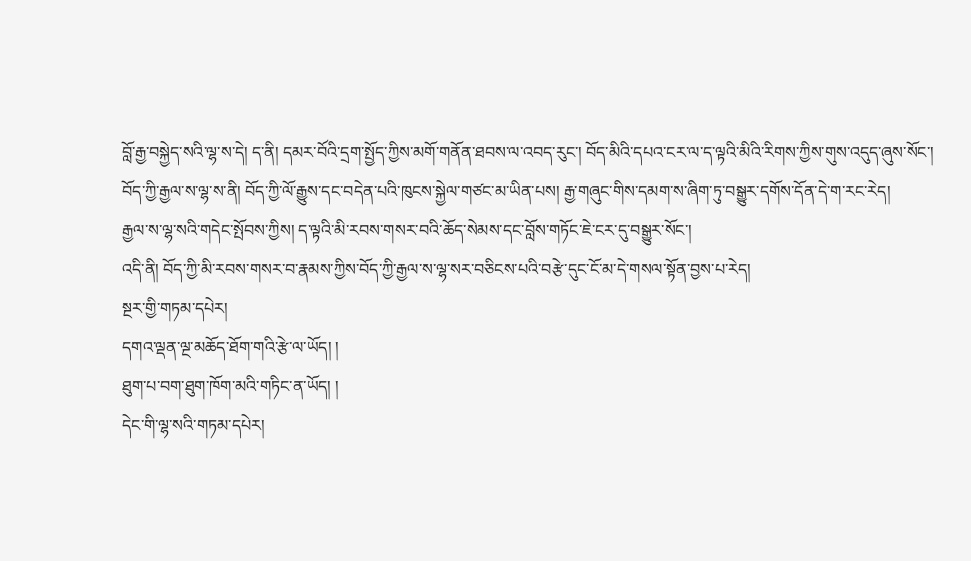བློ་རྒྱ་བསྐྱེད་སའི་ལྷ་ས་དེ། ད་ནི། དམར་བོའི་དྲག་སྤྱོད་ཀྱིས་མགོ་གནོན་ཐབས་ལ་འབད་རུང་། བོད་མིའི་དཔའ་ངར་ལ་ད་ལྟའི་མིའི་རིགས་ཀྱིས་གུས་འདུད་ཞུས་སོང་།
བོད་ཀྱི་རྒྱལ་ས་ལྷ་ས་ནི། བོད་ཀྱི་ལོ་རྒྱུས་དང་བདེན་པའི་ཁུངས་སྐྱེལ་གཙང་མ་ཡིན་པས། རྒྱ་གཞུང་གིས་དམག་ས་ཞིག་ཏུ་བསྒྱུར་དགོས་དོན་དེ་ག་རང་རེད།
རྒྱལ་ས་ལྷ་སའི་གདེང་སྤོབས་ཀྱིས། ད་ལྟའི་མི་རབས་གསར་བའི་ཆོད་སེམས་དང་བློས་གཏོང་ཇེ་ངར་དུ་བསྒྱུར་སོང་།
འདི་ནི། བོད་ཀྱི་མི་རབས་གསར་བ་རྣམས་ཀྱིས་བོད་ཀྱི་རྒྱལ་ས་ལྷ་སར་བཅིངས་པའི་བརྩེ་དུང་ངོ་མ་དེ་གསལ་སྟོན་བྱས་པ་རེད།
སྔར་གྱི་གཏམ་དཔེར།
དགའ་ལྡན་ལྔ་མཆོད་ཐོག་གའི་རྩེ་ལ་ཡོད། །
ཐུག་པ་བག་ཐུག་ཁོག་མའི་གཏིང་ན་ཡོད། །
དེང་གི་ལྷ་སའི་གཏམ་དཔེར།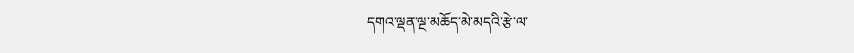དགའ་ལྡན་ལྔ་མཆོད་མེ་མདའི་རྩེ་ལ་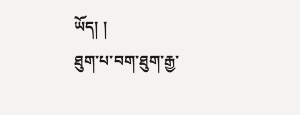ཡོད། །
ཐུག་པ་བག་ཐུག་རྒྱ་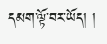དམག་ལྟོ་བར་ཡོད། །